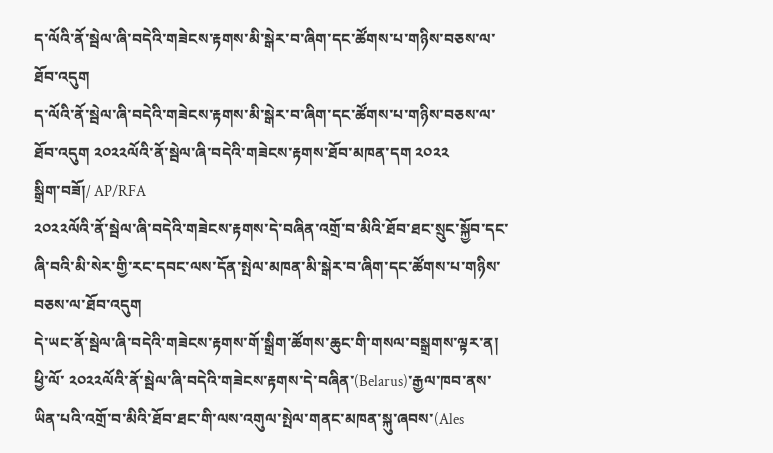ད་ལོའི་ནོ་སྦེལ་ཞི་བདེའི་གཟེངས་རྟགས་མི་སྒེར་བ་ཞིག་དང་ཚོགས་པ་གཉིས་བཅས་ལ་ཐོབ་འདུག
ད་ལོའི་ནོ་སྦེལ་ཞི་བདེའི་གཟེངས་རྟགས་མི་སྒེར་བ་ཞིག་དང་ཚོགས་པ་གཉིས་བཅས་ལ་ཐོབ་འདུག ༢༠༢༢ལོའི་ནོ་སྦེལ་ཞི་བདེའི་གཟེངས་རྟགས་ཐོབ་མཁན་དག ༢༠༢༢
སྒྲིག་བཟོ།/ AP/RFA
༢༠༢༢ལོའི་ནོ་སྦེལ་ཞི་བདེའི་གཟེངས་རྟགས་དེ་བཞིན་འགྲོ་བ་མིའི་ཐོབ་ཐང་སྲུང་སྐྱོབ་དང་ཞི་བའི་མི་སེར་གྱི་རང་དབང་ལས་དོན་སྤེལ་མཁན་མི་སྒེར་བ་ཞིག་དང་ཚོགས་པ་གཉིས་བཅས་ལ་ཐོབ་འདུག
དེ་ཡང་ནོ་སྦེལ་ཞི་བདེའི་གཟེངས་རྟགས་གོ་སྒྲིག་ཚོགས་ཆུང་གི་གསལ་བསྒྲགས་ལྟར་ན། ཕྱི་ལོ་ ༢༠༢༢ལོའི་ནོ་སྦེལ་ཞི་བདེའི་གཟེངས་རྟགས་དེ་བཞིན་(Belarus)་རྒྱལ་ཁབ་ནས་ཡིན་པའི་འགྲོ་བ་མིའི་ཐོབ་ཐང་གི་ལས་འགུལ་སྤེལ་གནང་མཁན་སྐུ་ཞབས་(Ales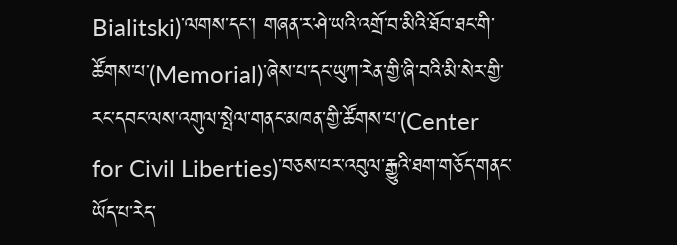Bialitski)་ལགས་དང་། གཞན་ར་ཤེ་ཡའི་འགྲོ་བ་མིའི་ཐོབ་ཐང་གི་ཚོགས་པ་(Memorial)་ཞེས་པ་དང་ཡུཀ་རེན་གྱི་ཞི་བའི་མི་སེར་གྱི་རང་དབང་ལས་འགུལ་སྤེལ་གནང་མཁན་གྱི་ཚོགས་པ་(Center for Civil Liberties)་བཅས་པར་འབུལ་རྒྱུའི་ཐག་གཅོད་གནང་ཡོད་པ་རེད་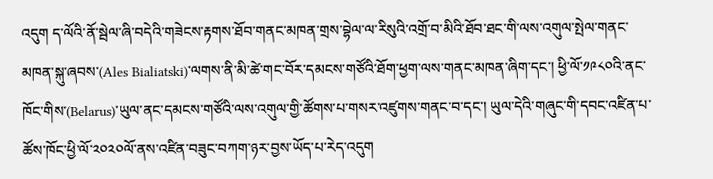འདུག ད་ལོའི་ནོ་སྦེལ་ཞི་བདེའི་གཟེངས་རྟགས་ཐོབ་གནང་མཁན་གྲས་བྷེལ་ལ་རིསུའི་འགྲོ་བ་མིའི་ཐོབ་ཐང་གི་ལས་འགུལ་སྤེལ་གནང་མཁན་སྐུ་ཞབས་(Ales Bialiatski)་ལགས་ནི་མི་ཚེ་གང་བོར་དམངས་གཙོའི་ཐོག་ཕྱག་ལས་གནང་མཁན་ཞིག་དང་། ཕྱི་ལོ་༡༩༨༠འི་ནང་ཁོང་གིས་(Belarus)་ཡུལ་ནང་དམངས་གཙོའི་ལས་འགུལ་གྱི་ཚོགས་པ་གསར་འཛུགས་གནང་བ་དང་། ཡུལ་དེའི་གཞུང་གི་དབང་འཛིན་པ་ཚོས་ཁོང་ཕྱི་ལོ་༢༠༢༠ལོ་ནས་འཛིན་བཟུང་བཀག་ཉར་བྱས་ཡོད་པ་རེད་འདུག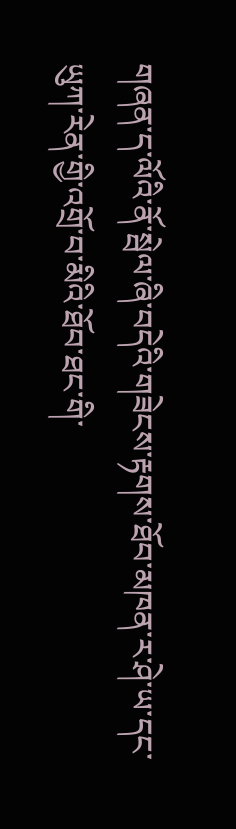གཞན་ད་ལོའི་ནོ་སྦེལ་ཞི་བདེའི་གཟེངས་རྟགས་ཐོབ་མཁན་ར་ཤེ་ཡ་དང་ཡུཀ་རེན་གྱི་འགྲོ་བ་མིའི་ཐོབ་ཐང་གི་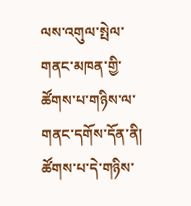ལས་འགུལ་སྤེལ་གནང་མཁན་གྱི་ཚོགས་པ་གཉིས་ལ་གནང་དགོས་དོན་ནི། ཚོགས་པ་དེ་གཉིས་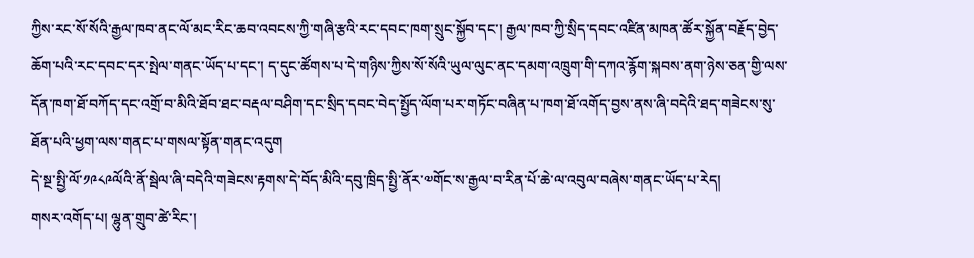ཀྱིས་རང་སོ་སོའི་རྒྱལ་ཁབ་ནང་ལོ་མང་རིང་ཆབ་འབངས་ཀྱི་གཞི་རྩའི་རང་དབང་ཁག་སྲུང་སྐྱོབ་དང་། རྒྱལ་ཁབ་ཀྱི་སྲིད་དབང་འཛིན་མཁན་ཚོར་སྐྱོན་བརྗོད་བྱེད་ཆོག་པའི་རང་དབང་དར་སྤེལ་གནང་ཡོད་པ་དང་། ད་དུང་ཚོགས་པ་དེ་གཉིས་ཀྱིས་སོ་སོའི་ཡུལ་ལུང་ནང་དམག་འཁྲུག་གི་དཀའ་རྙོག་སྐབས་ནག་ཉེས་ཅན་གྱི་ལས་དོན་ཁག་ཐོ་བཀོད་དང་འགྲོ་བ་མིའི་ཐོབ་ཐང་བརྡལ་བཤིག་དང་སྲིད་དབང་བེད་སྤྱོད་ལོག་པར་གཏོང་བཞིན་པ་ཁག་ཐོ་འགོད་བྱས་ནས་ཞི་བདེའི་ཐད་གཟེངས་སུ་ཐོན་པའི་ཕྱག་ལས་གནང་པ་གསལ་སྟོན་གནང་འདུག
དེ་སྔ་སྤྱི་ལོ་༡༩༨༩ལོའི་ནོ་སྦེལ་ཞི་བདེའི་གཟེངས་རྟགས་དེ་བོད་མིའི་དབུ་ཁྲིད་སྤྱི་ནོར་༧གོང་ས་རྒྱལ་བ་རིན་པོ་ཆེ་ལ་འབུལ་བཞེས་གནང་ཡོད་པ་རེད།
གསར་འགོད་པ། ལྷུན་གྲུབ་ཚེ་རིང་།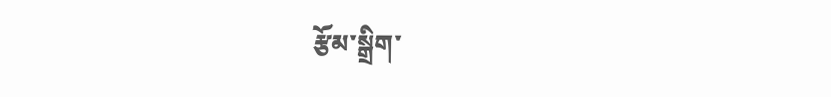རྩོམ་སྒྲིག་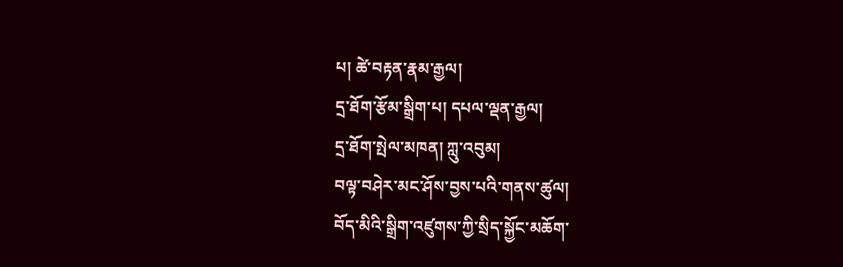པ། ཚེ་བརྟན་རྣམ་རྒྱལ།
དྲ་ཐོག་རྩོམ་སྒྲིག་པ། དཔལ་ལྡན་རྒྱལ།
དྲ་ཐོག་སྤེལ་མཁན། ཀླུ་འབུམ།
བལྟ་བཤེར་མང་ཤོས་བྱས་པའི་གནས་ཚུལ།
བོད་མིའི་སྒྲིག་འཛུགས་ཀྱི་སྲིད་སྐྱོང་མཆོག་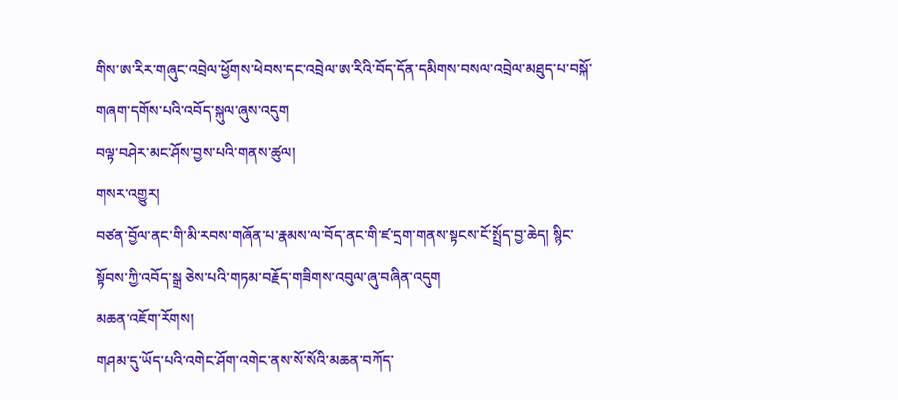གིས་ཨ་རིར་གཞུང་འབྲེལ་ཕྱོགས་ཕེབས་དང་འབྲེལ་ཨ་རིའི་བོད་དོན་དམིགས་བསལ་འབྲེལ་མཐུད་པ་བསྐོ་གཞག་དགོས་པའི་འབོད་སྐུལ་ཞུས་འདུག
བལྟ་བཤེར་མང་ཤོས་བྱས་པའི་གནས་ཚུལ།
གསར་འགྱུར།
བཙན་བྱོལ་ནང་གི་མི་རབས་གཞོན་པ་རྣམས་ལ་བོད་ནང་གི་ཛ་དྲག་གནས་སྟངས་ངོ་སྤྲོད་བྱ་ཆེད། སྙིང་སྟོབས་ཀྱི་འབོད་སྒྲ ཅེས་པའི་གཏམ་བརྗོད་གཟིགས་འབུལ་ཞུ་བཞིན་འདུག
མཆན་འཇོག་རོགས།
གཤམ་དུ་ཡོད་པའི་འགེང་ཤོག་འགེང་ནས་སོ་སོའི་མཆན་བཀོད་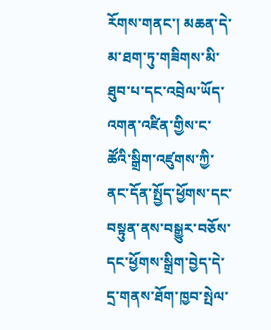རོགས་གནང་། མཆན་དེ་མ་ཐག་ཏུ་གཟིགས་མི་ཐུབ་པ་དང་འབྲེལ་ཡོད་འགན་འཛིན་གྱིས་ང་ཚོའི་སྒྲིག་འཛུགས་ཀྱི་ནང་དོན་སྤྱོད་ཕྱོགས་དང་བསྟུན་ནས་བསྒྱུར་བཅོས་དང་ཕྱོགས་སྒྲིག་བྱེད་དེ་དྲ་གནས་ཐོག་ཁྱབ་སྤེལ་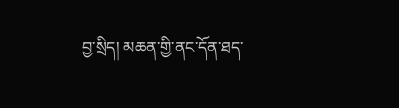བྱ་སྲིད། མཆན་གྱི་ནང་དོན་ཐད་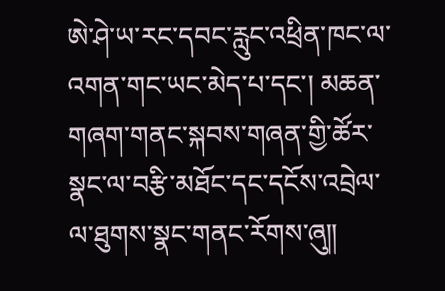ཨེ་ཤེ་ཡ་རང་དབང་རླུང་འཕྲིན་ཁང་ལ་འགན་གང་ཡང་མེད་པ་དང་། མཆན་གཞག་གནང་སྐབས་གཞན་གྱི་ཚོར་སྣང་ལ་བརྩི་མཐོང་དང་དངོས་འབྲེལ་ལ་ཐུགས་སྣང་གནང་རོགས་ཞུ༎